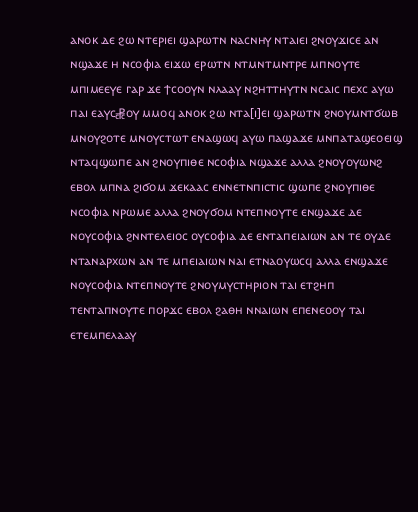ⲁⲛⲟⲕ ⲇⲉ ϩⲱ ⲛⲧⲉⲣⲓⲉⲓ ϣⲁⲣⲱⲧⲛ ⲛⲁⲥⲛⲏⲩ ⲛⲧⲁⲓⲉⲓ ϩⲛⲟⲩϫⲓⲥⲉ ⲁⲛ ⲛϣⲁϫⲉ ⲏ ⲛⲥⲟⲫⲓⲁ ⲉⲓϫⲱ ⲉⲣⲱⲧⲛ ⲛⲧⲙⲛⲧⲙⲛⲧⲣⲉ ⲙⲡⲛⲟⲩⲧⲉ ⲙⲡⲓⲙⲉⲉⲩⲉ ⲅⲁⲣ ϫⲉ ϯⲥⲟⲟⲩⲛ ⲛⲗⲁⲁⲩ ⲛϩⲏⲧⲧⲏⲩⲧⲛ ⲛⲥⲁⲓⲥ ⲡⲉⲭⲥ ⲁⲩⲱ ⲡⲁⲓ ⲉⲁⲩⲥ⳧ⲟⲩ ⲙⲙⲟϥ ⲁⲛⲟⲕ ϩⲱ ⲛⲧⲁ[ⲓ]ⲉⲓ ϣⲁⲣⲱⲧⲛ ϩⲛⲟⲩⲙⲛⲧϭⲱⲃ ⲙⲛⲟⲩϩⲟⲧⲉ ⲙⲛⲟⲩⲥⲧⲱⲧ ⲉⲛⲁϣⲱϥ ⲁⲩⲱ ⲡⲁϣⲁϫⲉ ⲙⲛⲡⲁⲧⲁϣⲉⲟⲉⲓϣ ⲛⲧⲁϥϣⲱⲡⲉ ⲁⲛ ϩⲛⲟⲩⲡⲓⲑⲉ ⲛⲥⲟⲫⲓⲁ ⲛϣⲁϫⲉ ⲁⲗⲗⲁ ϩⲛⲟⲩⲟⲩⲱⲛϩ ⲉⲃⲟⲗ ⲙⲡⲛⲁ ϩⲓϭⲟⲙ ϫⲉⲕⲁⲁⲥ ⲉⲛⲛⲉⲧⲛⲡⲓⲥⲧⲓⲥ ϣⲱⲡⲉ ϩⲛⲟⲩⲡⲓⲑⲉ ⲛⲥⲟⲫⲓⲁ ⲛⲣⲱⲙⲉ ⲁⲗⲗⲁ ϩⲛⲟⲩϭⲟⲙ ⲛⲧⲉⲡⲛⲟⲩⲧⲉ ⲉⲛϣⲁϫⲉ ⲇⲉ ⲛⲟⲩⲥⲟⲫⲓⲁ ϩⲛⲛⲧⲉⲗⲉⲓⲟⲥ ⲟⲩⲥⲟⲫⲓⲁ ⲇⲉ ⲉⲛⲧⲁⲡⲉⲓⲁⲓⲱⲛ ⲁⲛ ⲧⲉ ⲟⲩⲇⲉ ⲛⲧⲁⲛⲁⲣⲭⲱⲛ ⲁⲛ ⲧⲉ ⲙⲡⲉⲓⲁⲓⲱⲛ ⲛⲁⲓ ⲉⲧⲛⲁⲟⲩⲱⲥϥ ⲁⲗⲗⲁ ⲉⲛϣⲁϫⲉ ⲛⲟⲩⲥⲟⲫⲓⲁ ⲛⲧⲉⲡⲛⲟⲩⲧⲉ ϩⲛⲟⲩⲙⲩⲥⲧⲏⲣⲓⲟⲛ ⲧⲁⲓ ⲉⲧϩⲏⲡ ⲧⲉⲛⲧⲁⲡⲛⲟⲩⲧⲉ ⲡⲟⲣϫⲥ ⲉⲃⲟⲗ ϩⲁⲑⲏ ⲛⲛⲁⲓⲱⲛ ⲉⲡⲉⲛⲉⲟⲟⲩ ⲧⲁⲓ ⲉⲧⲉⲙⲡⲉⲗⲁⲁⲩ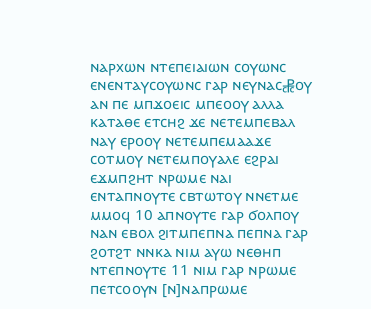ⲛⲁⲣⲭⲱⲛ ⲛⲧⲉⲡⲉⲓⲁⲓⲱⲛ ⲥⲟⲩⲱⲛⲥ ⲉⲛⲉⲛⲧⲁⲩⲥⲟⲩⲱⲛⲥ ⲅⲁⲣ ⲛⲉⲩⲛⲁⲥ⳧ⲟⲩ ⲁⲛ ⲡⲉ ⲙⲡϫⲟⲉⲓⲥ ⲙⲡⲉⲟⲟⲩ ⲁⲗⲗⲁ ⲕⲁⲧⲁⲑⲉ ⲉⲧⲥⲏϩ ϫⲉ ⲛⲉⲧⲉⲙⲡⲉⲃⲁⲗ ⲛⲁⲩ ⲉⲣⲟⲟⲩ ⲛⲉⲧⲉⲙⲡⲉⲙⲁⲁϫⲉ ⲥⲟⲧⲙⲟⲩ ⲛⲉⲧⲉⲙⲡⲟⲩⲁⲗⲉ ⲉϩⲣⲁⲓ ⲉϫⲙⲡϩⲏⲧ ⲛⲣⲱⲙⲉ ⲛⲁⲓ ⲉⲛⲧⲁⲡⲛⲟⲩⲧⲉ ⲥⲃⲧⲱⲧⲟⲩ ⲛⲛⲉⲧⲙⲉ ⲙⲙⲟϥ 10 ⲁⲡⲛⲟⲩⲧⲉ ⲅⲁⲣ ϭⲟⲗⲡⲟⲩ ⲛⲁⲛ ⲉⲃⲟⲗ ϩⲓⲧⲙⲡⲉⲡⲛⲁ ⲡⲉⲡⲛⲁ ⲅⲁⲣ ϩⲟⲧϩⲧ ⲛⲛⲕⲁ ⲛⲓⲙ ⲁⲩⲱ ⲛⲉⲑⲏⲡ ⲛⲧⲉⲡⲛⲟⲩⲧⲉ 11 ⲛⲓⲙ ⲅⲁⲣ ⲛⲣⲱⲙⲉ ⲡⲉⲧⲥⲟⲟⲩⲛ [ⲛ]ⲛⲁⲡⲣⲱⲙⲉ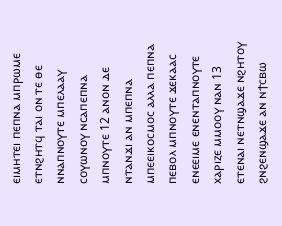ⲉⲓⲙⲏⲧⲉⲓ ⲡⲉⲡⲛⲁ ⲙⲡⲣⲱⲙⲉ ⲉⲧⲛϩⲏⲧϥ ⲧⲁⲓ ⲟⲛ ⲧⲉ ⲑⲉ ⲛⲛⲁⲡⲛⲟⲩⲧⲉ ⲙⲡⲉⲗⲁⲁⲩ ⲥⲟⲩⲱⲛⲟⲩ ⲛⲥⲁⲡⲉⲡⲛⲁ ⲙⲡⲛⲟⲩⲧⲉ 12 ⲁⲛⲟⲛ ⲇⲉ ⲛⲧⲁⲛϫⲓ ⲁⲛ ⲙⲡⲉⲡⲛⲁ ⲙⲡⲉⲉⲓⲕⲟⲥⲙⲟⲥ ⲁⲗⲗⲁ ⲡⲉⲡⲛⲁ ⲡⲉⲃⲟⲗ ⲙⲡⲛⲟⲩⲧⲉ ϫⲉⲕⲁⲁⲥ ⲉⲛⲉⲉⲓⲙⲉ ⲉⲛⲉⲛⲧⲁⲡⲛⲟⲩⲧⲉ ⲭⲁⲣⲓⲍⲉ ⲙⲙⲟⲟⲩ ⲛⲁⲛ 13 ⲉⲧⲉⲛⲁⲓ ⲛⲉⲧⲛϣⲁϫⲉ ⲛϩⲏⲧⲟⲩ ϩⲛϩⲉⲛϣⲁϫⲉ ⲁⲛ ⲛϯⲥⲃⲱ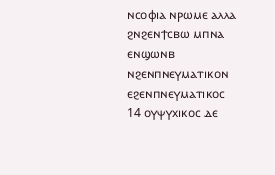ⲛⲥⲟⲫⲓⲁ ⲛⲣⲱⲙⲉ ⲁⲗⲗⲁ ϩⲛϩⲉⲛϯⲥⲃⲱ ⲙⲡⲛⲁ ⲉⲛϣⲱⲛⲃ ⲛϩⲉⲛⲡⲛⲉⲩⲙⲁⲧⲓⲕⲟⲛ ⲉϩⲉⲛⲡⲛⲉⲩⲙⲁⲧⲓⲕⲟⲥ 14 ⲟⲩⲯⲩⲭⲓⲕⲟⲥ ⲇⲉ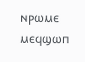ⲛⲣⲱⲙⲉ ⲙⲉϥϣⲱⲡ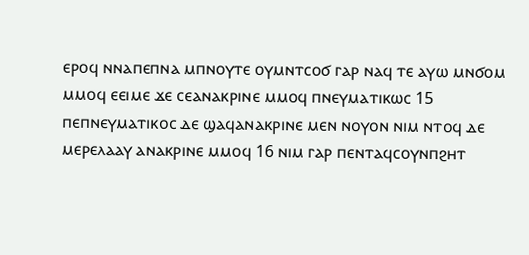ⲉⲣⲟϥ ⲛⲛⲁⲡⲉⲡⲛⲁ ⲙⲡⲛⲟⲩⲧⲉ ⲟⲩⲙⲛⲧⲥⲟϭ ⲅⲁⲣ ⲛⲁϥ ⲧⲉ ⲁⲩⲱ ⲙⲛϭⲟⲙ ⲙⲙⲟϥ ⲉⲉⲓⲙⲉ ϫⲉ ⲥⲉⲁⲛⲁⲕⲣⲓⲛⲉ ⲙⲙⲟϥ ⲡⲛⲉⲩⲙⲁⲧⲓⲕⲱⲥ 15 ⲡⲉⲡⲛⲉⲩⲙⲁⲧⲓⲕⲟⲥ ⲇⲉ ϣⲁϥⲁⲛⲁⲕⲣⲓⲛⲉ ⲙⲉⲛ ⲛⲟⲩⲟⲛ ⲛⲓⲙ ⲛⲧⲟϥ ⲇⲉ ⲙⲉⲣⲉⲗⲁⲁⲩ ⲁⲛⲁⲕⲣⲓⲛⲉ ⲙⲙⲟϥ 16 ⲛⲓⲙ ⲅⲁⲣ ⲡⲉⲛⲧⲁϥⲥⲟⲩⲛⲡϩⲏⲧ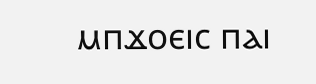ⲙⲡϫⲟⲉⲓⲥ ⲡⲁⲓ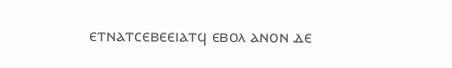ⲉⲧⲛⲁⲧⲥⲉⲃⲉⲉⲓⲁⲧϥ ⲉⲃⲟⲗ ⲁⲛⲟⲛ ⲇⲉ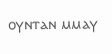ⲟⲩⲛⲧⲁⲛ ⲙⲙⲁⲩ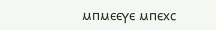ⲙⲡⲙⲉⲉⲩⲉ ⲙⲡⲉⲭⲥ